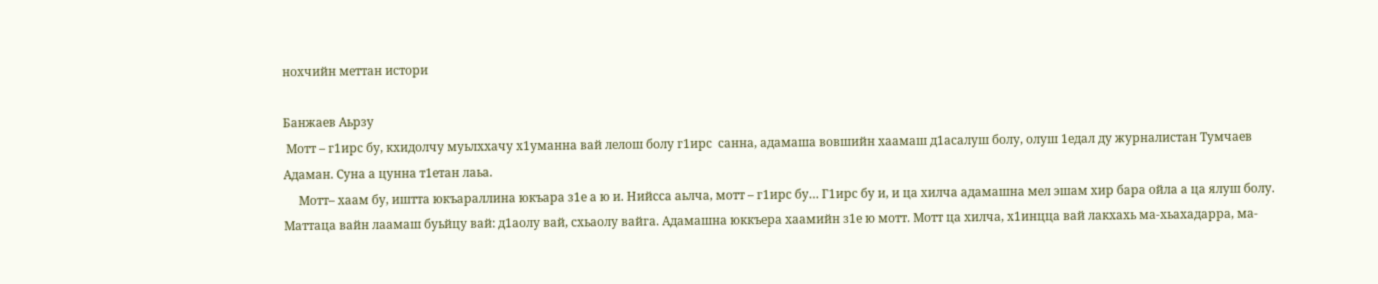нохчийн меттан истори

Банжаев Аьрзу
 Мотт – г1ирс бу, кхидолчу муьлххачу х1уманна вай лелош болу г1ирс  санна, адамаша вовшийн хаамаш д1асалуш болу, олуш 1едал ду журналистан Тумчаев Адаман. Суна а цунна т1етан лаьа.
     Мотт– хаам бу, иштта юкъараллина юкъара з1е а ю и. Нийсса аьлча, мотт – г1ирс бу… Г1ирс бу и, и ца хилча адамашна мел эшам хир бара ойла а ца ялуш болу. Маттаца вайн лаамаш буьйцу вай: д1аолу вай, схьаолу вайга. Адамашна юккъера хаамийн з1е ю мотт. Мотт ца хилча, х1инцца вай лакхахь ма-хьахадарра, ма-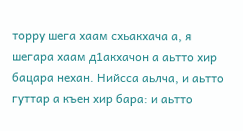торру шега хаам схьакхача а, я шегара хаам д1акхачон а аьтто хир бацара нехан. Нийсса аьлча, и аьтто гуттар а къен хир бара: и аьтто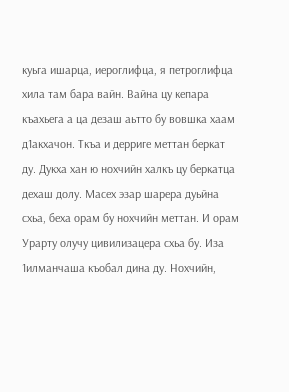куьга ишарца, иероглифца, я петроглифца хила там бара вайн. Вайна цу кепара къахьега а ца дезаш аьтто бу вовшка хаам д1акхачон. Ткъа и дерриге меттан беркат ду. Дукха хан ю нохчийн халкъ цу беркатца дехаш долу. Масех эзар шарера дуьйна схьа, беха орам бу нохчийн меттан. И орам Урарту олучу цивилизацера схьа бу. Иза 1илманчаша къобал дина ду. Нохчийн,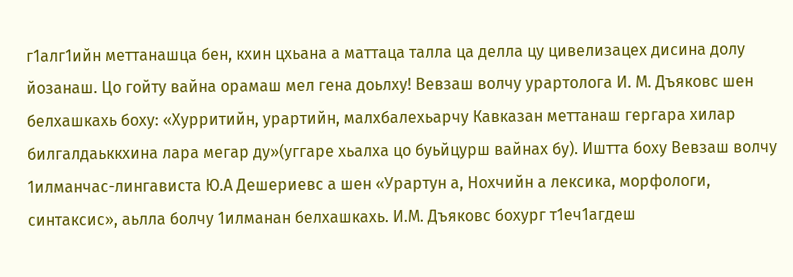г1алг1ийн меттанашца бен, кхин цхьана а маттаца талла ца делла цу цивелизацех дисина долу йозанаш. Цо гойту вайна орамаш мел гена доьлху! Вевзаш волчу урартолога И. М. Дъяковс шен белхашкахь боху: «Хурритийн, урартийн, малхбалехьарчу Кавказан меттанаш гергара хилар билгалдаьккхина лара мегар ду»(уггаре хьалха цо буьйцурш вайнах бу). Иштта боху Вевзаш волчу 1илманчас-лингависта Ю.А Дешериевс а шен «Урартун а, Нохчийн а лексика, морфологи, синтаксис», аьлла болчу 1илманан белхашкахь. И.М. Дъяковс бохург т1еч1агдеш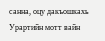санна, оцу дакъошкахь Урартийн мотт вайн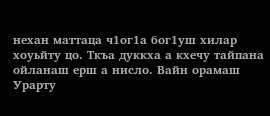нехан маттаца ч1ог1а бог1уш хилар хоуьйту цо. Ткъа дуккха а кхечу тайпана ойланаш ерш а нисло. Вайн орамаш Урарту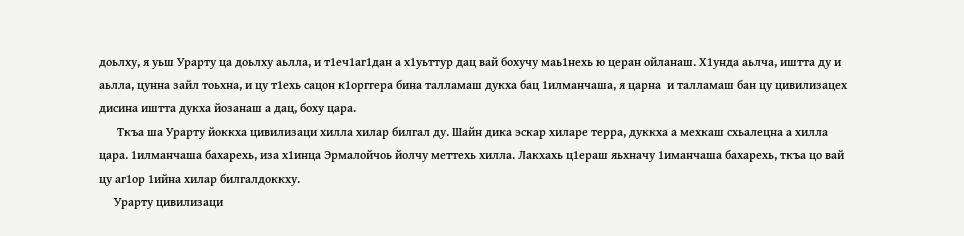доьлху, я уьш Урарту ца доьлху аьлла, и т1еч1аг1дан а х1уьттур дац вай бохучу маь1нехь ю церан ойланаш. Х1унда аьлча, иштта ду и аьлла, цунна зайл тоьхна, и цу т1ехь сацон к1орггера бина талламаш дукха бац 1илманчаша, я царна  и талламаш бан цу цивилизацех дисина иштта дукха йозанаш а дац, боху цара.
      Ткъа ша Урарту йоккха цивилизаци хилла хилар билгал ду. Шайн дика эскар хиларе терра, дуккха а мехкаш схьалецна а хилла цара. 1илманчаша бахарехь, иза х1инца Эрмалойчоь йолчу меттехь хилла. Лакхахь ц1ераш яьхначу 1иманчаша бахарехь, ткъа цо вай цу аг1ор 1ийна хилар билгалдоккху.
     Урарту цивилизаци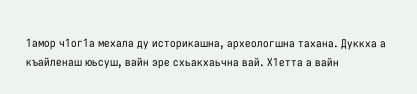1амор ч1ог1а мехала ду историкашна, археологшна тахана. Дуккха а къайленаш юьсуш, вайн эре схьакхаьчна вай. Х1етта а вайн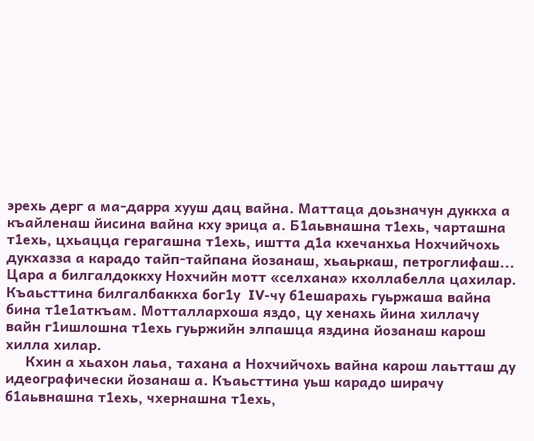эрехь дерг а ма-дарра хууш дац вайна. Маттаца доьзначун дуккха а къайленаш йисина вайна кху эрица а. Б1аьвнашна т1ехь, чарташна т1ехь, цхьацца герагашна т1ехь, иштта д1а кхечанхьа Нохчийчохь дукхазза а карадо тайп-тайпана йозанаш, хьаьркаш, петроглифаш... Цара а билгалдоккху Нохчийн мотт «селхана» кхоллабелла цахилар.  Къаьсттина билгалбаккха бог1у  IV-чу б1ешарахь гуьржаша вайна бина т1е1аткъам. Мотталлархоша яздо, цу хенахь йина хиллачу вайн г1ишлошна т1ехь гуьржийн элпашца яздина йозанаш карош хилла хилар.
     Кхин а хьахон лаьа, тахана а Нохчийчохь вайна карош лаьтташ ду идеографически йозанаш а. Къаьсттина уьш карадо ширачу б1аьвнашна т1ехь, чхернашна т1ехь,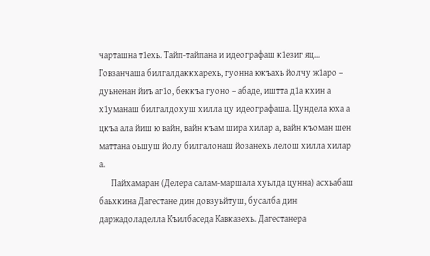чарташна т1ехь. Тайп-тайпана и идеографаш к1езиг яц… Говзанчаша билгалдаккхарехь, гуонна юкъахь йолчу ж1аро – дуьненан йиъ аг1о, беккъа гуоно – абаде, иштта д1а кхин а х1уманаш билгалдохуш хилла цу идеографаша. Цундела юха а цкъа ала йиш ю вайн, вайн къам шира хилар а, вайн къоман шен маттана оьшуш йолу билгалонаш йозанехь лелош хилла хилар а.
      Пайхамаран (Делера салам-маршала хуьлда цунна) асхьабаш баьхкина Дагестане дин довзуьйтуш, бусалба дин даржадоладелла Къилбаседа Кавказехь. Дагестанера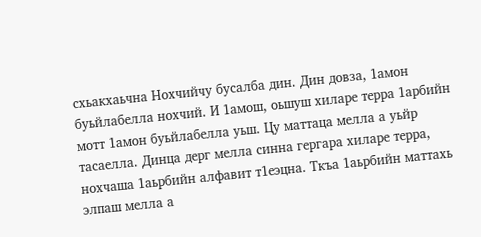схьакхаьчна Нохчийчу бусалба дин. Дин довза, 1амон буьйлабелла нохчий. И 1амош, оьшуш хиларе терра 1арбийн мотт 1амон буьйлабелла уьш. Цу маттаца мелла а уьйр тасаелла. Динца дерг мелла синна гергара хиларе терра, нохчаша 1аьрбийн алфавит т1еэцна. Ткъа 1аьрбийн маттахь элпаш мелла а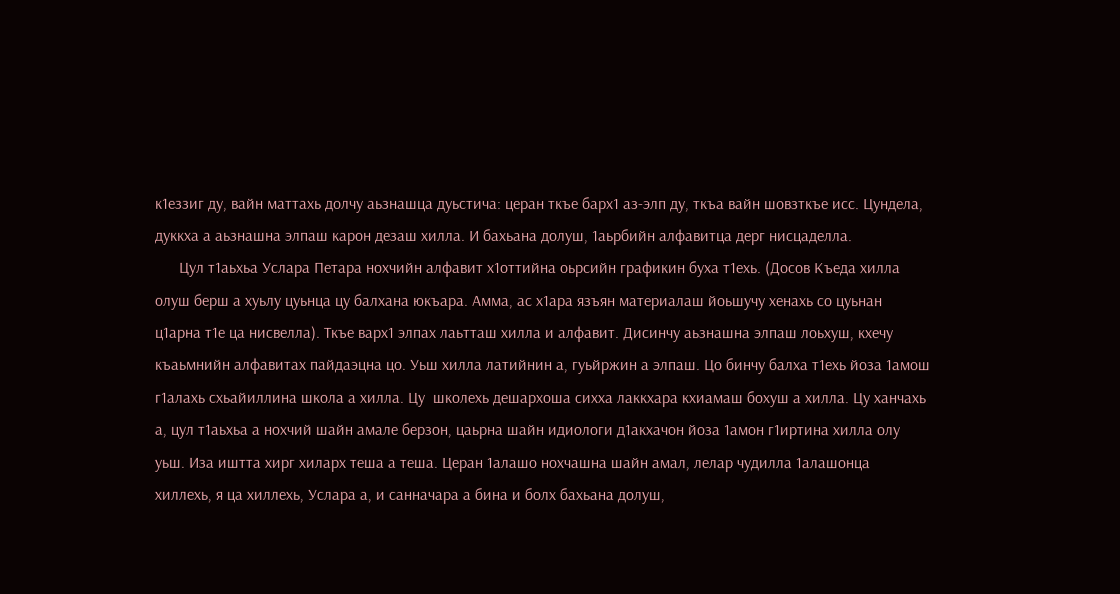к1еззиг ду, вайн маттахь долчу аьзнашца дуьстича: церан ткъе барх1 аз-элп ду, ткъа вайн шовзткъе исс. Цундела, дуккха а аьзнашна элпаш карон дезаш хилла. И бахьана долуш, 1аьрбийн алфавитца дерг нисцаделла.
      Цул т1аьхьа Услара Петара нохчийн алфавит х1оттийна оьрсийн графикин буха т1ехь. (Досов Къеда хилла олуш берш а хуьлу цуьнца цу балхана юкъара. Амма, ас х1ара язъян материалаш йоьшучу хенахь со цуьнан ц1арна т1е ца нисвелла). Ткъе варх1 элпах лаьтташ хилла и алфавит. Дисинчу аьзнашна элпаш лоьхуш, кхечу къаьмнийн алфавитах пайдаэцна цо. Уьш хилла латийнин а, гуьйржин а элпаш. Цо бинчу балха т1ехь йоза 1амош г1алахь схьайиллина школа а хилла. Цу  школехь дешархоша сихха лаккхара кхиамаш бохуш а хилла. Цу ханчахь а, цул т1аьхьа а нохчий шайн амале берзон, цаьрна шайн идиологи д1акхачон йоза 1амон г1иртина хилла олу уьш. Иза иштта хирг хиларх теша а теша. Церан 1алашо нохчашна шайн амал, лелар чудилла 1алашонца хиллехь, я ца хиллехь, Услара а, и санначара а бина и болх бахьана долуш,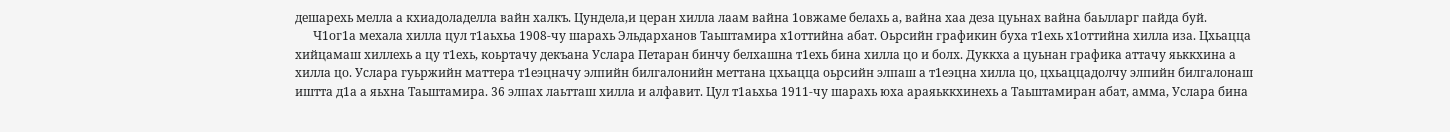дешарехь мелла а кхиадоладелла вайн халкъ. Цундела,и церан хилла лаам вайна 1овжаме белахь а, вайна хаа деза цуьнах вайна баьлларг пайда буй.
      Ч1ог1а мехала хилла цул т1аьхьа 1908-чу шарахь Эльдарханов Таьштамира х1оттийна абат. Оьрсийн графикин буха т1ехь х1оттийна хилла иза. Цхьацца хийцамаш хиллехь а цу т1ехь, коьртачу декъана Услара Петаран бинчу белхашна т1ехь бина хилла цо и болх. Дуккха а цуьнан графика аттачу яьккхина а хилла цо. Услара гуьржийн маттера т1еэцначу элпийн билгалонийн меттана цхьацца оьрсийн элпаш а т1еэцна хилла цо, цхьаццадолчу элпийн билгалонаш иштта д1а а яьхна Таьштамира. 36 элпах лаьтташ хилла и алфавит. Цул т1аьхьа 1911-чу шарахь юха араяьккхинехь а Таьштамиран абат, амма, Услара бина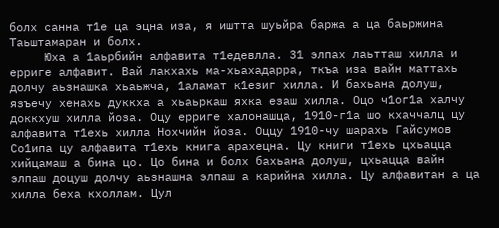болх санна т1е ца эцна иза, я иштта шуьйра баржа а ца баьржина Таьштамаран и болх.
     Юха а 1аьрбийн алфавита т1едевлла. 31 элпах лаьтташ хилла и ерриге алфавит. Вай лакхахь ма-хьахадарра, ткъа иза вайн маттахь долчу аьзнашка хьаьжча, 1аламат к1езиг хилла. И бахьана долуш, язъечу хенахь дуккха а хьаьркаш яхка езаш хилла. Оцо ч1ог1а халчу доккхуш хилла йоза. Оцу ерриге халонашца, 1910-г1а шо кхаччалц цу алфавита т1ехь хилла Нохчийн йоза. Оццу 1910-чу шарахь Гайсумов Со1ипа цу алфавита т1ехь книга арахецна. Цу книги т1ехь цхьацца хийцамаш а бина цо. Цо бина и болх бахьана долуш, цхьацца вайн элпаш доцуш долчу аьзнашна элпаш а карийна хилла. Цу алфавитан а ца хилла беха кхоллам. Цул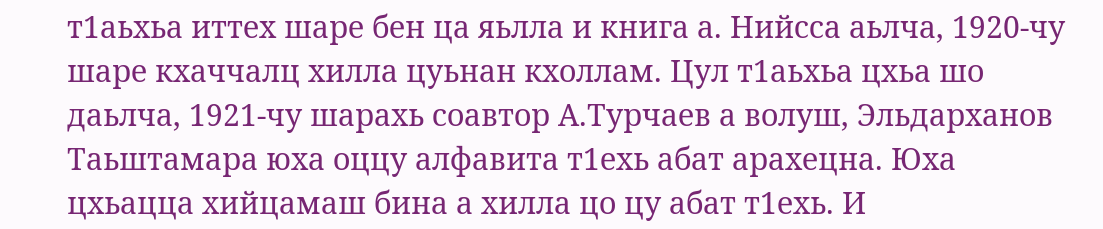т1аьхьа иттех шаре бен ца яьлла и книга а. Нийсса аьлча, 1920-чу шаре кхаччалц хилла цуьнан кхоллам. Цул т1аьхьа цхьа шо даьлча, 1921-чу шарахь соавтор А.Турчаев а волуш, Эльдарханов Таьштамара юха оццу алфавита т1ехь абат арахецна. Юха цхьацца хийцамаш бина а хилла цо цу абат т1ехь. И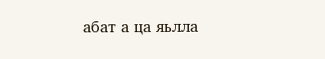абат а ца яьлла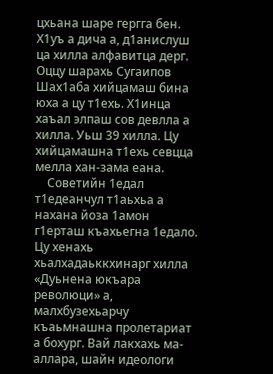цхьана шаре гергга бен. Х1уъ а дича а, д1анислуш ца хилла алфавитца дерг. Оццу шарахь Сугаипов Шах1аба хийцамаш бина юха а цу т1ехь. Х1инца хаъал элпаш сов девлла а хилла. Уьш 39 хилла. Цу хийцамашна т1ехь севцца мелла хан-зама еана.
    Советийн 1едал т1едеанчул т1аьхьа а нахана йоза 1амон г1ерташ къахьегна 1едало. Цу хенахь хьалхадаьккхинарг хилла «Дуьнена юкъара революци» а, малхбузехьарчу къаьмнашна пролетариат а бохург. Вай лакхахь ма-аллара, шайн идеологи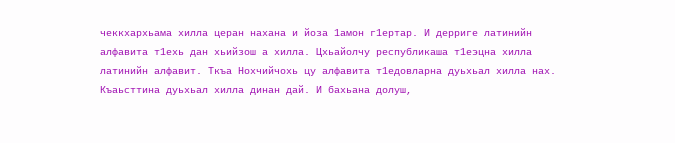чеккхархьама хилла церан нахана и йоза 1амон г1ертар. И дерриге латинийн алфавита т1ехь дан хьийзош а хилла. Цхьайолчу республикаша т1еэцна хилла латинийн алфавит. Ткъа Нохчийчохь цу алфавита т1едовларна дуьхьал хилла нах. Къаьсттина дуьхьал хилла динан дай. И бахьана долуш,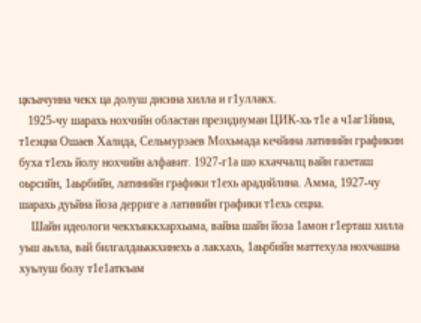цкъачунна чекх ца долуш дисина хилла и г1уллакх.
   1925-чу шарахь нохчийн областан президиуман ЦИК-хь т1е а ч1аг1йина, т1еэцна Ошаев Халида, Сельмурзаев Мохьмада кечйина латинийн графикин буха т1ехь йолу нохчийн алфавит. 1927-г1а шо кхаччалц вайн газеташ оьрсийн, 1аьрбийн, латинийн графики т1ехь арадийлина. Амма, 1927-чу шарахь дуьйна йоза дерриге а латинийн графики т1ехь сецна.
    Шайн идеологи чекхъяккхархьама, вайна шайн йоза 1амон г1ерташ хилла уьш аьлла, вай билгалдаьккхинехь а лакхахь, 1аьрбийн маттехула нохчашна хуьлуш болу т1е1аткъам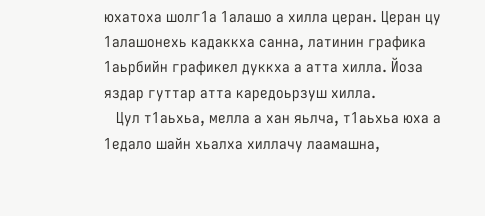юхатоха шолг1а 1алашо а хилла церан. Церан цу 1алашонехь кадаккха санна, латинин графика 1аьрбийн графикел дуккха а атта хилла. Йоза яздар гуттар атта каредоьрзуш хилла.
   Цул т1аьхьа, мелла а хан яьлча, т1аьхьа юха а 1едало шайн хьалха хиллачу лаамашна,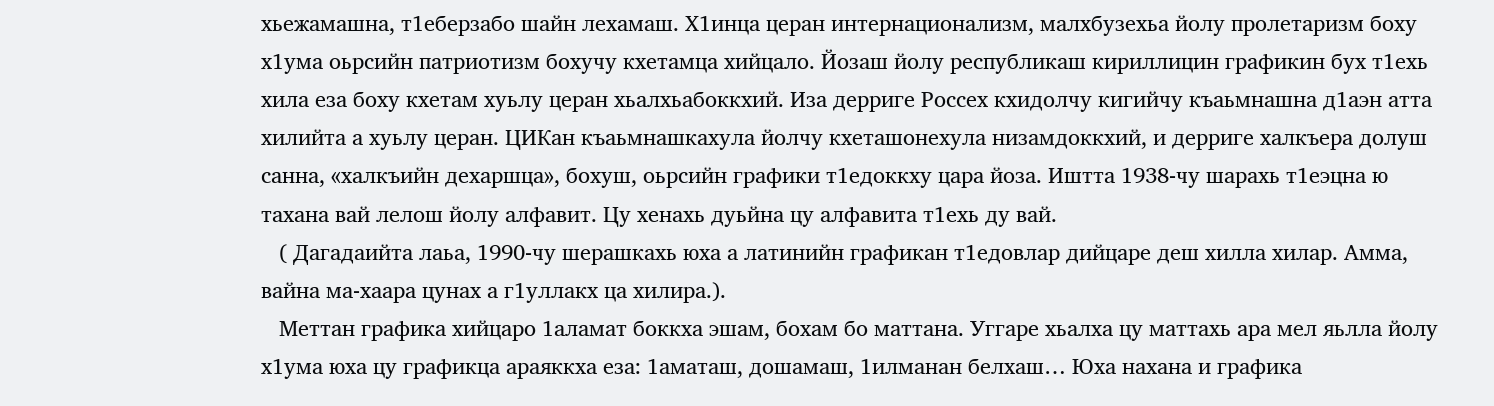хьежамашна, т1еберзабо шайн лехамаш. Х1инца церан интернационализм, малхбузехьа йолу пролетаризм боху х1ума оьрсийн патриотизм бохучу кхетамца хийцало. Йозаш йолу республикаш кириллицин графикин бух т1ехь хила еза боху кхетам хуьлу церан хьалхьабоккхий. Иза дерриге Россех кхидолчу кигийчу къаьмнашна д1аэн атта хилийта а хуьлу церан. ЦИКан къаьмнашкахула йолчу кхеташонехула низамдоккхий, и дерриге халкъера долуш санна, «халкъийн дехаршца», бохуш, оьрсийн графики т1едоккху цара йоза. Иштта 1938-чу шарахь т1еэцна ю тахана вай лелош йолу алфавит. Цу хенахь дуьйна цу алфавита т1ехь ду вай.
   ( Дагадаийта лаьа, 1990-чу шерашкахь юха а латинийн графикан т1едовлар дийцаре деш хилла хилар. Амма, вайна ма-хаара цунах а г1уллакх ца хилира.).
   Меттан графика хийцаро 1аламат боккха эшам, бохам бо маттана. Уггаре хьалха цу маттахь ара мел яьлла йолу х1ума юха цу графикца араяккха еза: 1аматаш, дошамаш, 1илманан белхаш… Юха нахана и графика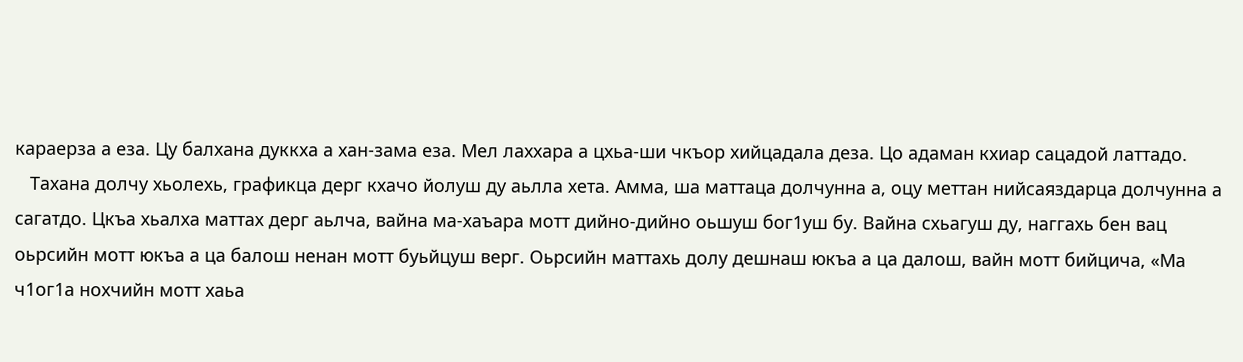караерза а еза. Цу балхана дуккха а хан-зама еза. Мел лаххара а цхьа-ши чкъор хийцадала деза. Цо адаман кхиар сацадой латтадо.
   Тахана долчу хьолехь, графикца дерг кхачо йолуш ду аьлла хета. Амма, ша маттаца долчунна а, оцу меттан нийсаяздарца долчунна а сагатдо. Цкъа хьалха маттах дерг аьлча, вайна ма-хаъара мотт дийно-дийно оьшуш бог1уш бу. Вайна схьагуш ду, наггахь бен вац оьрсийн мотт юкъа а ца балош ненан мотт буьйцуш верг. Оьрсийн маттахь долу дешнаш юкъа а ца далош, вайн мотт бийцича, «Ма ч1ог1а нохчийн мотт хаьа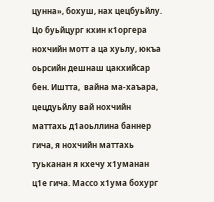цунна», бохуш, нах цецбуьйлу. Цо буьйцург кхин к1оргера нохчийн мотт а ца хуьлу, юкъа оьрсийн дешнаш цакхийсар бен. Иштта,  вайна ма-хаъара, цецдуьйлу вай нохчийн маттахь д1аоьллина баннер гича, я нохчийн маттахь туьканан я кхечу х1уманан ц1е гича. Массо х1ума бохург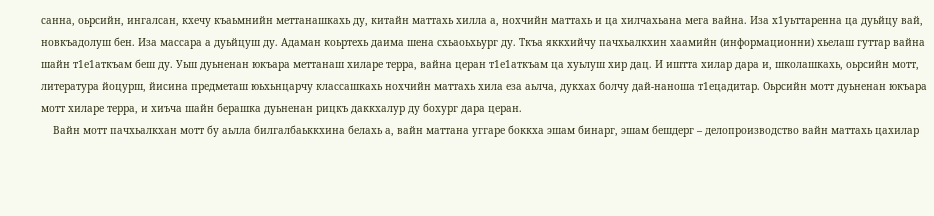санна, оьрсийн, ингалсан, кхечу къаьмнийн меттанашкахь ду, китайн маттахь хилла а, нохчийн маттахь и ца хилчахьана мега вайна. Иза х1уьттаренна ца дуьйцу вай, новкъадолуш бен. Иза массара а дуьйцуш ду. Адаман коьртехь даима шена схьаоьхьург ду. Ткъа яккхийчу пачхьалкхин хаамийн (информационни) хьелаш гуттар вайна шайн т1е1аткъам беш ду. Уьш дуьненан юкъара меттанаш хиларе терра, вайна церан т1е1аткъам ца хуьлуш хир дац. И иштта хилар дара и, школашкахь, оьрсийн мотт, литература йоцурш, йисина предметаш юьхьнцарчу классашкахь нохчийн маттахь хила еза аьлча, дукхах болчу дай-наноша т1ецадитар. Оьрсийн мотт дуьненан юкъара мотт хиларе терра, и хиъча шайн берашка дуьненан рицкъ даккхалур ду бохург дара церан.
    Вайн мотт пачхьалкхан мотт бу аьлла билгалбаьккхина белахь а, вайн маттана уггаре боккха эшам бинарг, эшам бешдерг – делопроизводство вайн маттахь цахилар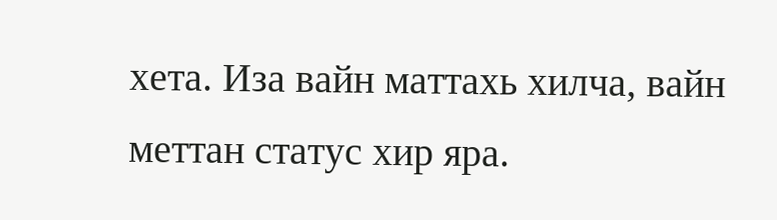хета. Иза вайн маттахь хилча, вайн меттан статус хир яра.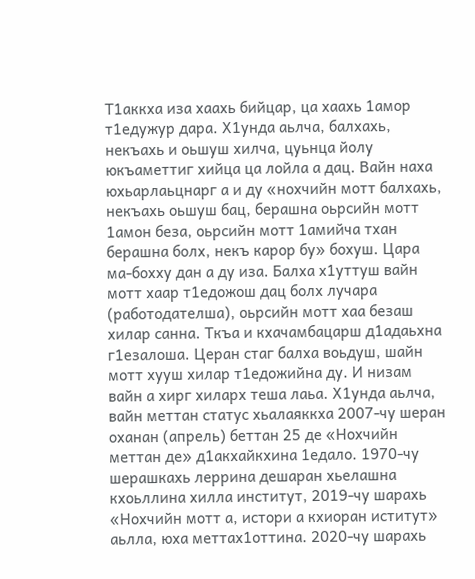Т1аккха иза хаахь бийцар, ца хаахь 1амор т1едужур дара. Х1унда аьлча, балхахь, некъахь и оьшуш хилча, цуьнца йолу юкъаметтиг хийца ца лойла а дац. Вайн наха юхьарлаьцнарг а и ду «нохчийн мотт балхахь, некъахь оьшуш бац, берашна оьрсийн мотт 1амон беза, оьрсийн мотт 1амийча тхан берашна болх, некъ карор бу» бохуш. Цара ма-бохху дан а ду иза. Балха х1уттуш вайн мотт хаар т1едожош дац болх лучара (работодателша), оьрсийн мотт хаа безаш хилар санна. Ткъа и кхачамбацарш д1адаьхна г1езалоша. Церан стаг балха воьдуш, шайн мотт хууш хилар т1едожийна ду. И низам вайн а хирг хиларх теша лаьа. Х1унда аьлча, вайн меттан статус хьалаяккха 2007-чу шеран оханан (апрель) беттан 25 де «Нохчийн меттан де» д1акхайкхина 1едало. 1970-чу шерашкахь леррина дешаран хьелашна кхоьллина хилла институт, 2019-чу шарахь «Нохчийн мотт а, истори а кхиоран иститут» аьлла, юха меттах1оттина. 2020-чу шарахь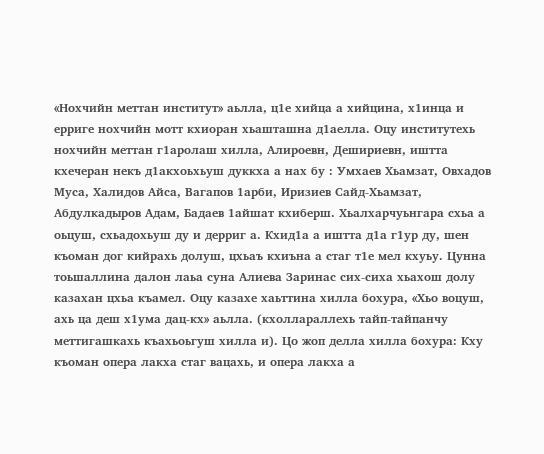«Нохчийн меттан институт» аьлла, ц1е хийца а хийцина, х1инца и ерриге нохчийн мотт кхиоран хьашташна д1аелла. Оцу институтехь нохчийн меттан г1аролаш хилла, Алироевн, Дешириевн, иштта кхечеран некъ д1акхоьхьуш дуккха а нах бу : Умхаев Хьамзат, Овхадов Муса, Халидов Айса, Вагапов 1арби, Иризиев Сайд-Хьамзат, Абдулкадыров Адам, Бадаев 1айшат кхиберш. Хьалхарчуьнгара схьа а оьцуш, схьадохьуш ду и дерриг а. Кхид1а а иштта д1а г1ур ду, шен къоман дог кийрахь долуш, цхьаъ кхиъна а стаг т1е мел кхуьу. Цунна тоьшаллина далон лаьа суна Алиева Заринас сих-сиха хьахош долу казахан цхьа къамел. Оцу казахе хаьттина хилла бохура, «Хьо воцуш, ахь ца деш х1ума дац-кх» аьлла. (кхоллараллехь тайп-тайпанчу меттигашкахь къахьоьгуш хилла и). Цо жоп делла хилла бохура: Кху къоман опера лакха стаг вацахь, и опера лакха а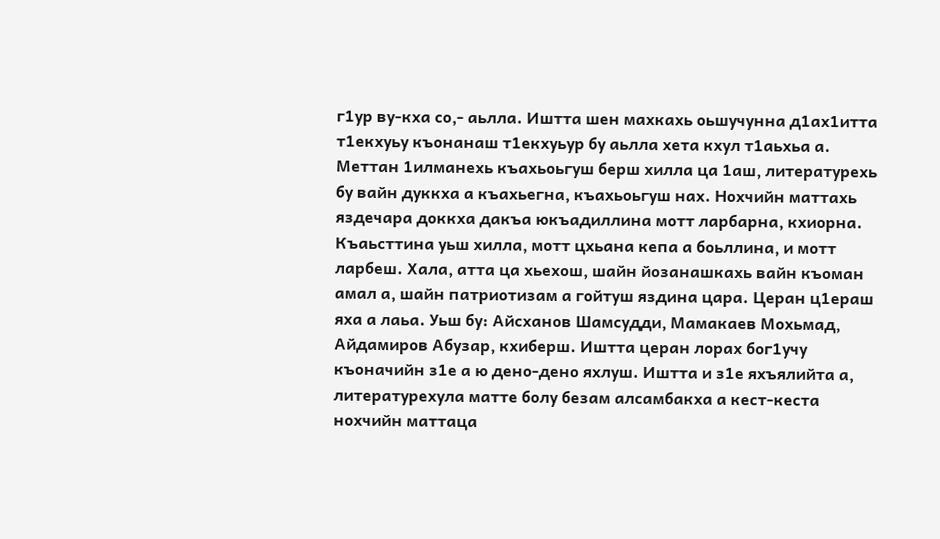г1ур ву-кха со,- аьлла. Иштта шен махкахь оьшучунна д1ах1итта т1екхуьу къонанаш т1екхуьур бу аьлла хета кхул т1аьхьа а. Меттан 1илманехь къахьоьгуш берш хилла ца 1аш, литературехь бу вайн дуккха а къахьегна, къахьоьгуш нах. Нохчийн маттахь яздечара доккха дакъа юкъадиллина мотт ларбарна, кхиорна. Къаьсттина уьш хилла, мотт цхьана кепа а боьллина, и мотт ларбеш. Хала, атта ца хьехош, шайн йозанашкахь вайн къоман амал а, шайн патриотизам а гойтуш яздина цара. Церан ц1ераш яха а лаьа. Уьш бу: Айсханов Шамсудди, Мамакаев Мохьмад, Айдамиров Абузар, кхиберш. Иштта церан лорах бог1учу къоначийн з1е а ю дено-дено яхлуш. Иштта и з1е яхъялийта а, литературехула матте болу безам алсамбакха а кест-кеста нохчийн маттаца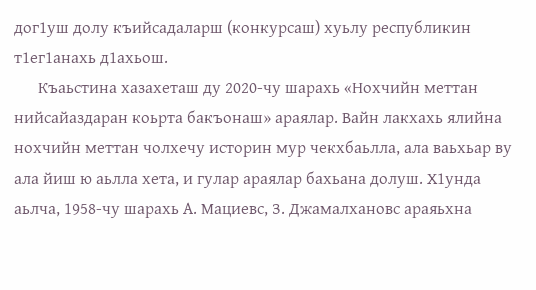дог1уш долу къийсадаларш (конкурсаш) хуьлу республикин т1ег1анахь д1ахьош.
      Къаьстина хазахеташ ду 2020-чу шарахь «Нохчийн меттан нийсайаздаран коьрта бакъонаш» араялар. Вайн лакхахь ялийна нохчийн меттан чолхечу историн мур чекхбаьлла, ала ваьхьар ву ала йиш ю аьлла хета, и гулар араялар бахьана долуш. Х1унда аьлча, 1958-чу шарахь А. Мациевс, З. Джамалхановс араяьхна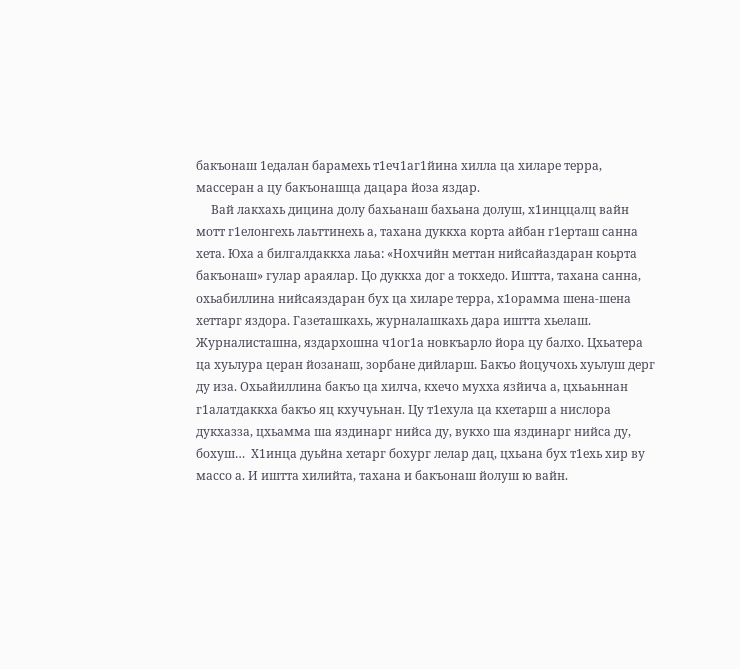бакъонаш 1едалан барамехь т1еч1аг1йина хилла ца хиларе терра, массеран а цу бакъонашца дацара йоза яздар.
     Вай лакхахь дицина долу бахьанаш бахьана долуш, х1инццалц вайн мотт г1елонгехь лаьттинехь а, тахана дуккха корта айбан г1ерташ санна хета. Юха а билгалдаккха лаьа: «Нохчийн меттан нийсайаздаран коьрта бакъонаш» гулар араялар. Цо дуккха дог а токхедо. Иштта, тахана санна, охьабиллина нийсаяздаран бух ца хиларе терра, х1орамма шена-шена хеттарг яздора. Газеташкахь, журналашкахь дара иштта хьелаш. Журналисташна, яздархошна ч1ог1а новкъарло йора цу балхо. Цхьатера ца хуьлура церан йозанаш, зорбане дийларш. Бакъо йоцучохь хуьлуш дерг ду иза. Охьайиллина бакъо ца хилча, кхечо мухха язйича а, цхьаьннан г1алатдаккха бакъо яц кхучуьнан. Цу т1ехула ца кхетарш а нислора дукхазза, цхьамма ша яздинарг нийса ду, вукхо ша яздинарг нийса ду, бохуш…  Х1инца дуьйна хетарг бохург лелар дац, цхьана бух т1ехь хир ву массо а. И иштта хилийта, тахана и бакъонаш йолуш ю вайн.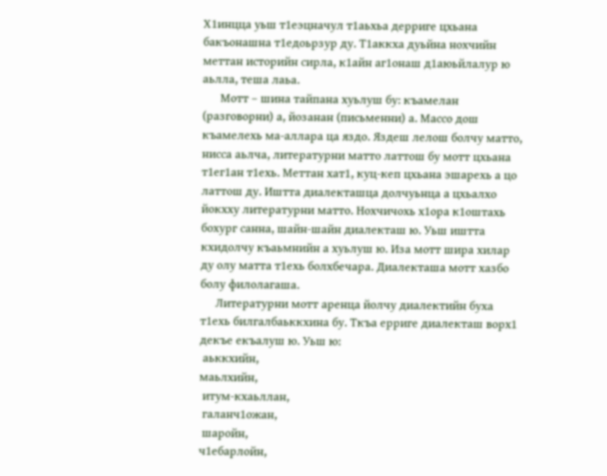Х1инцца уьш т1еэцначул т1аьхьа дерриге цхьана бакъонашна т1едоьрзур ду. Т1аккха дуьйна нохчийн меттан историйн сирла, к1айн аг1онаш д1аюьйлалур ю аьлла, теша лаьа.
      Мотт – шина тайпана хуьлуш бу: къамелан (разговорни) а, йозанан (письменни) а. Массо дош къамелехь ма-аллара ца яздо. Яздеш лелош болчу матто, нисса аьлча, литературни матто латтош бу мотт цхьана т1ег1ан т1ехь. Меттан хат1, куц-кеп цхьана эшарехь а цо латтош ду. Иштта диалекташца долчуьнца а цхьалхо йокхху литературни матто. Нохчичохь х1ора к1оштахь бохург санна, шайн-шайн диалекташ ю. Уьш иштта кхидолчу къаьмнийн а хуьлуш ю. Иза мотт шира хилар ду олу матта т1ехь болхбечара. Диалекташа мотт хазбо болу филолагаша.
     Литературни мотт аренца йолчу диалектийн буха т1ехь билгалбаьккхина бу. Ткъа ерриге диалекташ ворх1 декъе екъалуш ю. Уьш ю:
 аьккхийн,
маьлхийн,
 итум-кхаьллан,
 галанч1ожан,
 шаройн,
ч1ебарлойн,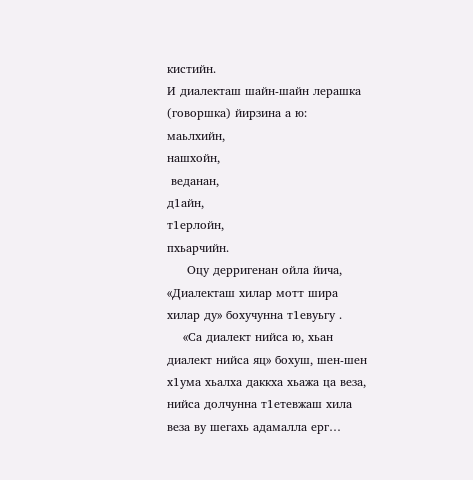кистийн.
И диалекташ шайн-шайн лерашка (говоршка) йирзина а ю:
маьлхийн,
нашхойн,
 веданан,
д1айн,
т1ерлойн,
пхьарчийн.
     Оцу дерригенан ойла йича, «Диалекташ хилар мотт шира хилар ду» бохучунна т1евуьгу .
    «Са диалект нийса ю, хьан диалект нийса яц» бохуш, шен-шен х1ума хьалха даккха хьажа ца веза, нийса долчунна т1етевжаш хила веза ву шегахь адамалла ерг…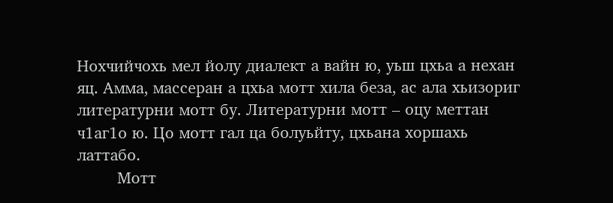Нохчийчохь мел йолу диалект а вайн ю, уьш цхьа а нехан яц. Амма, массеран а цхьа мотт хила беза, ас ала хьизориг литературни мотт бу. Литературни мотт – оцу меттан ч1аг1о ю. Цо мотт гал ца болуьйту, цхьана хоршахь латтабо.
        Мотт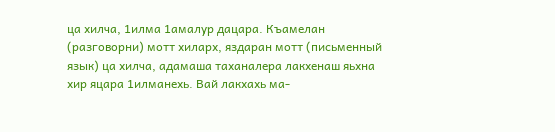ца хилча, 1илма 1амалур дацара. Къамелан (разговорни) мотт хиларх, яздаран мотт (письменный язык) ца хилча, адамаша таханалера лакхенаш яьхна хир яцара 1илманехь. Вай лакхахь ма-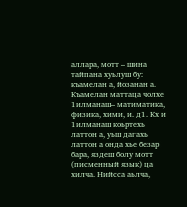аллара, мотт – шина тайпана хуьлуш бу: къамелан а, йозанан а. Къамелан маттаца чолхе 1илманаш– матиматика, физика, хими, и. д1. Кх и 1илманаш коьртехь латтон а, уьш дагахь латтон а онда хье безар бара, яздеш болу мотт (писменный язык) ца хилча. Нийсса аьлча,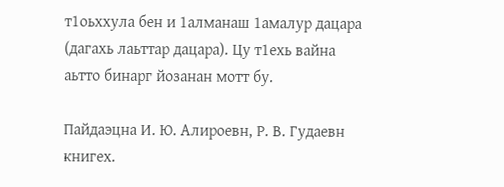т1оьххула бен и 1алманаш 1амалур дацара (дагахь лаьттар дацара). Цу т1ехь вайна аьтто бинарг йозанан мотт бу.

Пайдаэцна И. Ю. Алироевн, Р. В. Гудаевн книгех.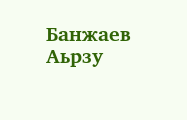Банжаев Аьрзу